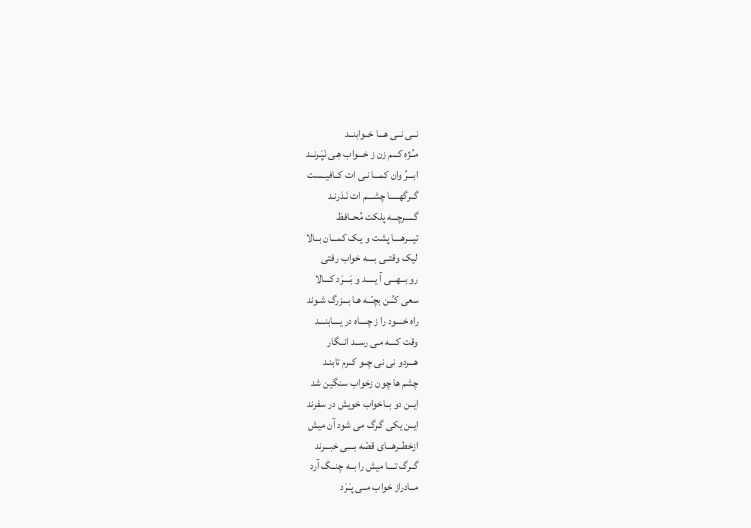نــی نــی هـــا خــوابنــد
مـُـژه کـــم زن ز خـــواب هِـی نَپَـرنــد
ابـــرُ وان کمـــا نـی ات کــافیــست
گــرگهـــــا چشـــم ات نَـدَرنـد
گـــــرچـــه پلکت مُحــافظ
تیـــرهــــا پشت و یـک کمـــان بــالا
لیک وقتــی بــــه خواب رفتی
رو بــهـــی آ یـــــد و بَــــرَد کـــالا
سعی کـُــن بچـّــه هـا بـــزرگ شـوند
راه خــــود را ز چــــاه در یــــابنـــد
وقت کــــه مـی رســد انــگار
هـــردو نی نی چــو کــرم تابنـد
چشم ها چون زخواب سنگین شد
ایــن دو بــاخواب خویش در سفرند
ایــن یکی گـرگ می شود آن میش
ازخطــرهـــای قصّه بــــی خبـــرند
گــرگ تــــا میش را بــه چنــگ آرد
مــادراز خواب مــی پـَـرَد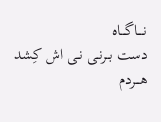نــــاگـــاه
دست بــرنـی نـی اش کِشد هـــردم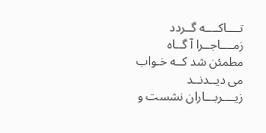تــــاکــــه گــردد زمــــاجــرا آ گــاه
مطمئن شد کــه خـواب می دیــدنــد
زیــــربـــاران نشست و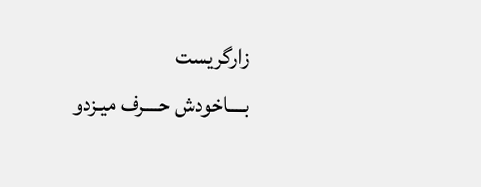زارگریست
بــــاخودش حــــرف میـزدو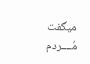میگفت
مُــــردم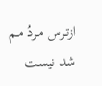ازتـرس مـردُ مـم شد نیست